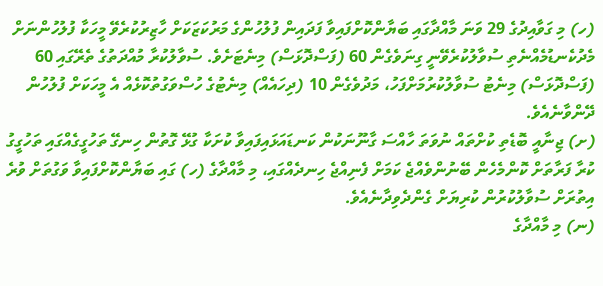(ހ) މި ގަވާއިދުގެ 29 ވަނަ މާއްދާގައި ބަޔާންކޮށްފައިވާ ފަދައިން ފުލުހުންގެ މަރުކަޒަކަށް ހާޒިރުކުރެވޭ މީހަކާ ފުލުހުންނަށް މެދުކެނޑުމެއްނެތި ސުވާލުކުރެވޭނީ ގިނަވެގެން 60 (ފަސްދޮޅަސް) މިނެޓަށެވެ. ސުވާލުކުރާ މުއްދަތުގެ ތެރޭގައި 60 (ފަސްދޮޅަސް) މިނެޓު ސުވާލުކުރުމަށްފަހު، މަދުވެގެން 10 (ދިހައެއް) މިނެޓުގެ ހުސްވަގުތުކޮޅެއް އެ މީހަކަށް ފުލުހުން ދޭންވާނެއެވެ.
(ށ) ޖިނާއީ ބޮޑެތި ކުށްތައް ނުވަތަ ހާއްސަ ގާނޫނަކުން ކަނޑައަޅައިފައިވާ ކުށަކާ ގުޅޭ ގޮތުން ހިނގޭ ތަހުގީގެއްގައި ތަހުގީގު ކުރާ ފަރާތަށް ކޮންމެހެން ބޭނުންވެއްޖެ ކަމަށް ފެނިއްޖެ ހިނދެއްގައި، މި މާއްދާގެ (ހ) ގައި ބަޔާންކޮށްފައިވާ ވަގުތަށް ވުރެ އިތުރަށް ސުވާލުކުރުން ކުރިޔަށް ގެންދެވިދާނެއެވެ.
(ނ) މި މާއްދާގެ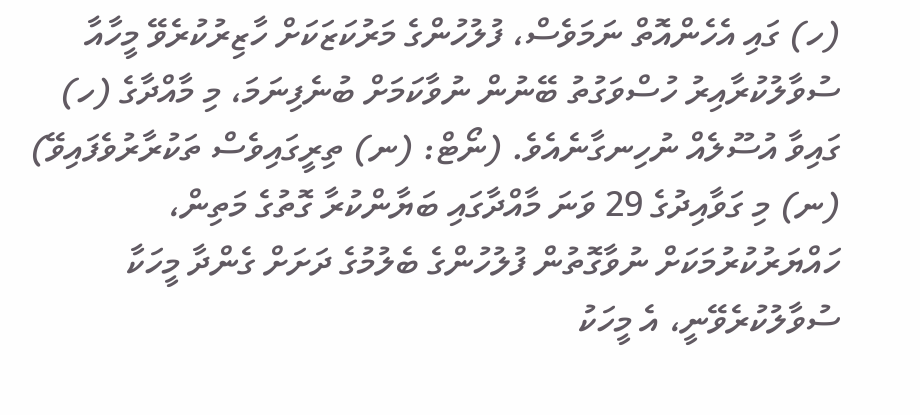(ހ) ގައި އެހެންއޮތް ނަމަވެސް، ފުލުހުންގެ މަރުކަޒަކަށް ހާޒިރުކުރެވޭ މީހާއާ ސުވާލުކުރާއިރު ހުސްވަގުތު ބޭނުން ނުވާކަމަށް ބުނެފިނަމަ، މި މާއްދާގެ (ހ) ގައިވާ އުސޫލެއް ނުހިނގާނެއެވެ. (ނޯޓް: (ނ) ތިރީގައިވެސް ތަކުރާރުވެފައިވޭ)
(ނ) މި ގަވާއިދުގެ 29 ވަނަ މާއްދާގައި ބަޔާންކުރާ ގޮތުގެ މަތިން، ހައްޔަރުކުރުމަކަށް ނުވާގޮތުން ފުލުހުންގެ ބެލުމުގެ ދަށަށް ގެންދާ މީހަކާ ސުވާލުކުރެވޭނީ، އެ މީހަކު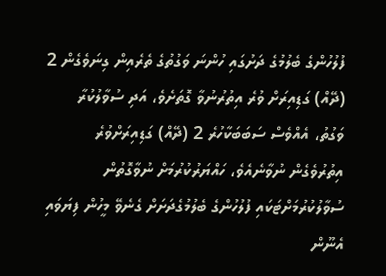ފުލުހުންގެ ބެލުމުގެ ދަށުގައި ހުންނަ ވަގުތުގެ ތެރެއިން ގިނަވެގެން 2 (ދޭއް) ގަޑިއިރަށް ވުރެ އިތުރުނުވާ ގޮތަށެވެ، އަދި ސުވާލުކުރާ ވަގުތު، އެއްވެސް ސަބަބަކާހުރެ 2 (ދޭއް) ގަޑިއިރަށްވުރެ އިތުރުވެގެން ނުވާނެއެވެ، ހައްޔަރުކުރުމަށް ނުވާގޮތުން ސުވާލުކުރުމަށްޓަކައި ފުލުހުންގެ ބެލުމުގެދަށަށް ގެނެވޭ މީހުން ފިޔަވައި އެނޫން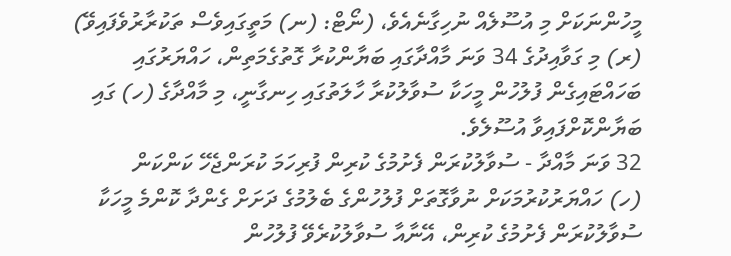މީހުންނަކަށް މި އުސޫލެއް ނުހިގާނެއެވެ، (ނޯޓް: (ނ) މަތީގައިވެސް ތަކުރާރުވެފައިވޭ)
(ރ) މި ގަވާއިދުގެ 34 ވަނަ މާއްދާގައި ބަޔާންކުރާ ގޮތުގެމަތިން، ހައްޔަރުގައި ބަހައްޓައިގެން ފުލުހުން މީހަކާ ސުވާލުކުރާ ހާލަތުގައި ހިނގާނީ، މި މާއްދާގެ (ހ) ގައި ބަޔާންކޮށްފައިވާ އުސޫލެވެ.
32 ވަނަ މާއްދާ - ސުވާލުކުރަން ފެށުމުގެ ކުރިން ފުރިހަމަ ކުރަންޖެހޭ ކަންކަން
(ހ) ހައްޔަރުކުރުމަކަށް ނުވާގޮތަށް ފުލުހުންގެ ބެލުމުގެ ދަށަށް ގެންދާ ކޮންމެ މީހަކާ ސުވާލުކުރަން ފެށުމުގެ ކުރިން، އޭނާއާ ސުވާލުކުރެވޭ ފުލުހުން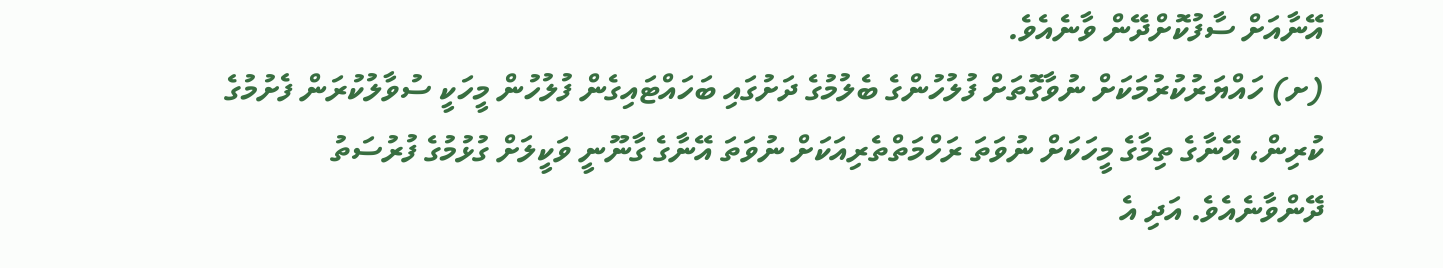އޭނާއަށް ސާފުކޮށްދޭން ވާނެއެވެ.
(ށ) ހައްޔަރުކުރުމަކަށް ނުވާގޮތަށް ފުލުހުންގެ ބެލުމުގެ ދަށުގައި ބަހައްޓައިގެން ފުލުހުން މީހަކީ ސުވާލުކުރަން ފެށުމުގެ ކުރިން، އޭނާގެ ތިމާގެ މީހަކަށް ނުވަތަ ރަހްމަތްތެރިއަކަށް ނުވަތަ އޭނާގެ ގާނޫނީ ވަކީލަށް ގުޅުމުގެ ފުރުސަތު ދޭންވާނެއެވެ. އަދި އެ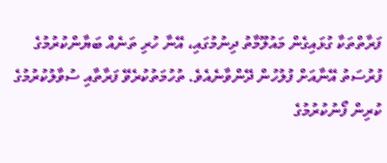ފަރާތްތަކާ ގުޅައިގެން މައުލޫމާތު ދިނުމުގައި، އޭނާ ހުރި ތަނެއް ބަޔާންކުރުމުގެ ފުރުސަތު އޭނާއަށް ފުލުހުން ދޭންވާނެއެވެ. ތުހުމަތުކުރެވޭ ފަރާތާއި ސުވާލުކުރުމުގެ ކުރިން ފޯނުކުރުމުގެ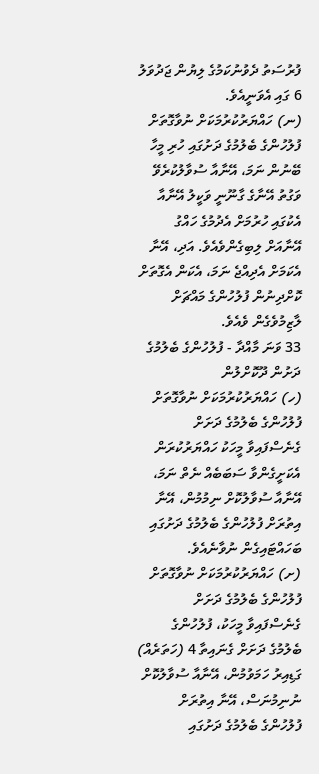ފުރުސަތު ދެވުނުކަމުގެ ލިޔުން ޖަދުވަލު 6 ގައި އެވަނީއެވެ.
(ނ) ހައްޔަރުކުރުމަކަށް ނުވާގޮތަށް ފުލުހުންގެ ބެލުމުގެ ދަށުގައި ހުރި މީހާ ބޭނުން ނަމަ، އޭނާއާ ސުވާލުކުރެވޭ ވަގުތު އޭނާގެ ގާނޫނީ ވަކީލު އޭނާއާ އެކުގައި ހުރުމަށް އެދުމުގެ ހައްގު އޭނާއަށް ލިބިގެންވެއެވެ. އަދި، އޭނާ އެކަމަށް އެދިއްޖެ ނަމަ، އެކަން އެގޮތަށް ކޮށްދިނުން ފުލުހުންގެ މައްޗަށް ލާޒިމުވެގެން ވެއެވެ.
33 ވަނަ މާއްދާ - ފުލުހުންގެ ބެލުމުގެ ދަށުން ދޫކޮށްލުން
(ހ) ހައްޔަރުކުރުމަކަށް ނުވާގޮތަށް ފުލުހުންގެ ބެލުމުގެ ދަށަށް ގެނެސްފައިވާ މީހަކު ހައްޔަރުކުރަން އެކަށީގެންވާ ސަބަބެއް ނެތް ނަމަ، އޭނާއާ ސުވާލުކޮށް ނިމުމުން، އޭނާ އިތުރަށް ފުލުހުންގެ ބެލުމުގެ ދަށުގައި ބަހައްޓައިގެން ނުވާނެއެވެ.
(ށ) ހައްޔަރުކުރުމަކަށް ނުވާގޮތަށް ފުލުހުންގެ ބެލުމުގެ ދަށަށް ގެނެސްފައިވާ މީހަކު، ފުލުހުންގެ ބެލުމުގެ ދަށަށް ގެނައިތާ 4 (ހަތަރެއް) ގަޑިއިރު ހަމަވުމުން، އޭނާއާ ސުވާލުކޮށް ނުނިމުނަސް، އޭނާ އިތުރަށް ފުލުހުންގެ ބެލުމުގެ ދަށުގައި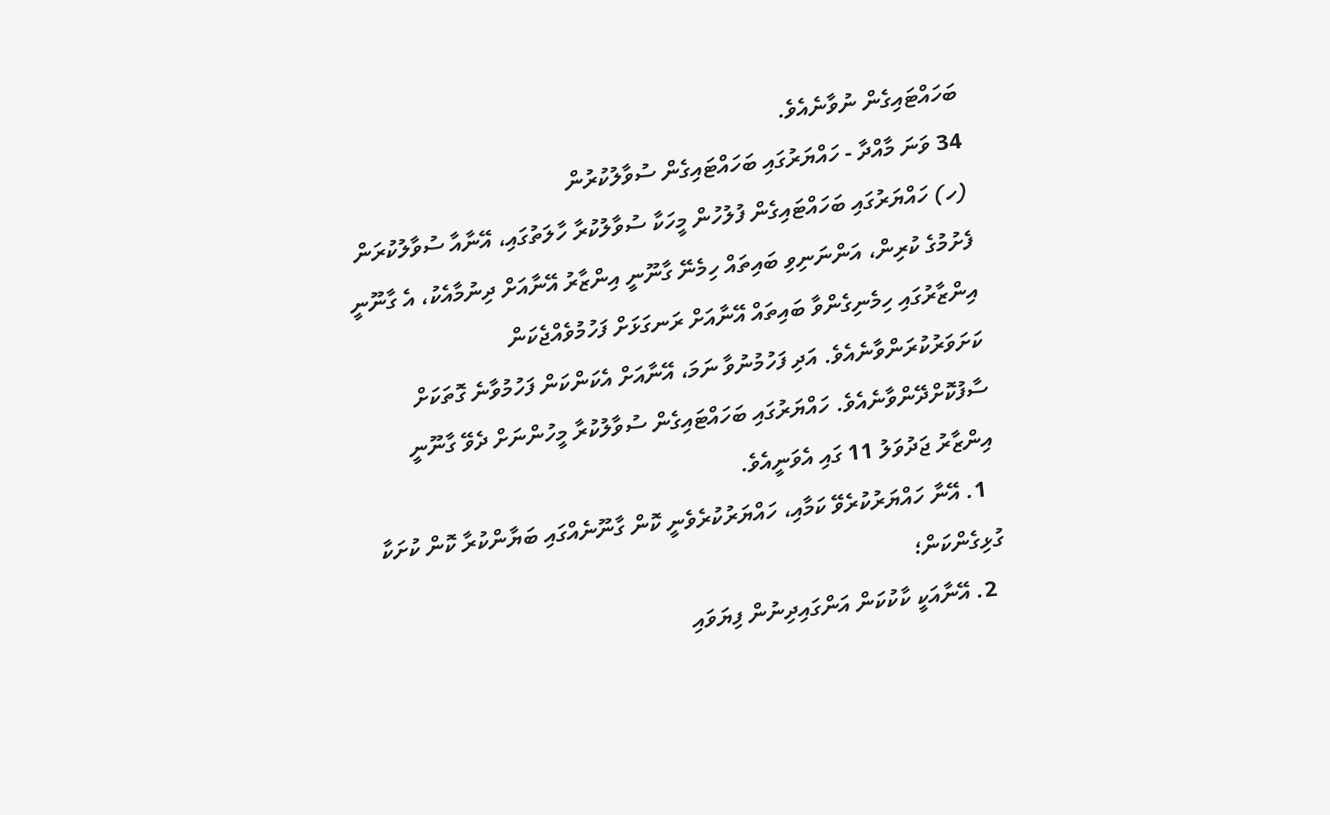ބަހައްޓައިގެން ނުވާނެއެވެ.
34 ވަނަ މާއްދާ - ހައްޔަރުގައި ބަހައްޓައިގެން ސުވާލުކުރުން
(ހ) ހައްޔަރުގައި ބަހައްޓައިގެން ފުލުހުން މީހަކާ ސުވާލުކުރާ ހާލަތުގައި، އޭނާއާ ސުވާލުކުރަން ފެށުމުގެ ކުރިން، އަންނަނިވި ބައިތައް ހިމެނޭ ގާނޫނީ އިންޒާރު އޭނާއަށް ދިނުމާއެކު، އެ ގާނޫނީ އިންޒާރުގައި ހިމެނިގެންވާ ބައިތައް އޭނާއަށް ރަނގަޅަށް ފަހުމުވެއްޖެކަން ކަށަވަރުކުރަންވާނެއެވެ. އަދި ފަހުމުނުވާ ނަމަ، އޭނާއަށް އެކަންކަން ފަހުމުވާނެ ގޮތަކަށް ސާފުކޮށްދޭންވާނެއެވެ. ހައްޔަރުގައި ބަހައްޓައިގެން ސުވާލުކުރާ މީހުންނަށް ދެވޭ ގާނޫނީ އިންޒާރު ޖަދުވަލު 11 ގައި އެވަނީއެވެ.
  1. އޭނާ ހައްޔަރުކުރެވޭ ކަމާއި، ހައްޔަރުކުރެވެނީ ކޮން ގާނޫނެއްގައި ބަޔާންކުރާ ކޮން ކުށަކާ ގުޅިގެންކަން؛
  2. އޭނާއަކީ ކާކުކަން އަންގައިދިނުން ފިޔަވައި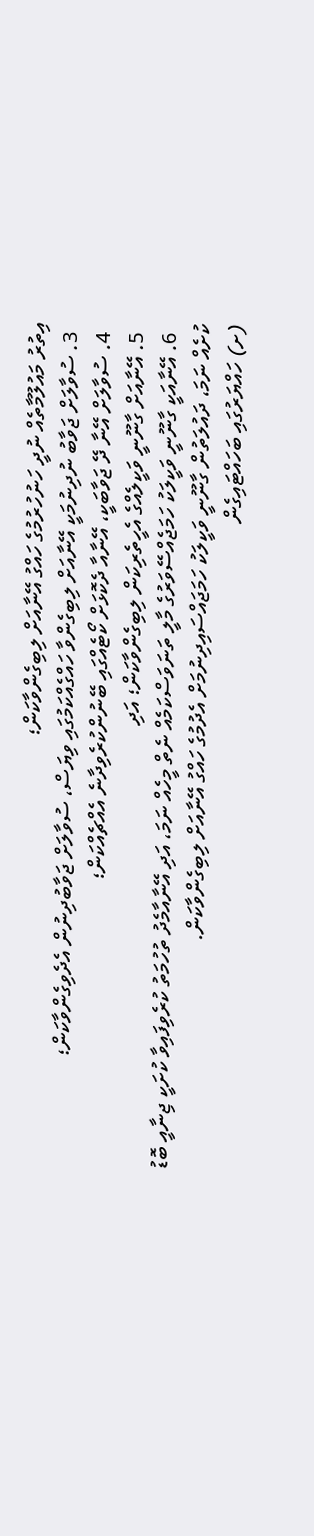އިތުރު މައުލޫމާތެއް ނުދީ ހަނުހުރުމުގެ ހައްގު އޭނާއަށް ލިބިގެންވާކަން؛
  3. ސުވާލަށް ޖަވާބު ނުދިނުމަކީ އޭނާއަށް ލިބިގެންވާ ހައްގެއްކަމުގައި ވިޔަސް، ސުވާލަށް ޖަވާބުދިނުން އެދެވިގެންވާކަން؛
  4. ސުވާލަށް އޭނާ ދޭ ޖަވާބަކީ، އޭނާއާ ދެކޮޅަށް ކޯޓެއްގައި ބޭނުންކުރެވިދާނެ އެއްޗެއްކަން؛
  5. އޭނާއަށް ގާނޫނީ ވަކީލެއްގެ އެހީތެރިކަން ލިބިގެންވާކަން؛ އަދި
  6. އޭނާއަކީ ގާނޫނީ ވަކީލަކު ހަމަޖެއްސޭވަރުގެ މާލީ ތަނަވަސްކަމެއް ނެތް މީހެއް ނަމަ، އަދި އޭނާއާމެދު ތުހުމަތު ކުރެވިފައިވާ ކުށަކީ ޖިނާއީ ބޮޑު ކުށެއް ނަމަ، ދައުލަތުން ގާނޫނީ ވަކީލަކު ހަމަޖައްސައިދިނުމަށް އެދުމުގެ ހައްގު އޭނާއަށް ލިބިގެންވާކަން.
(ށ) ހައްޔަރުގައި ބަހައްޓައިގެން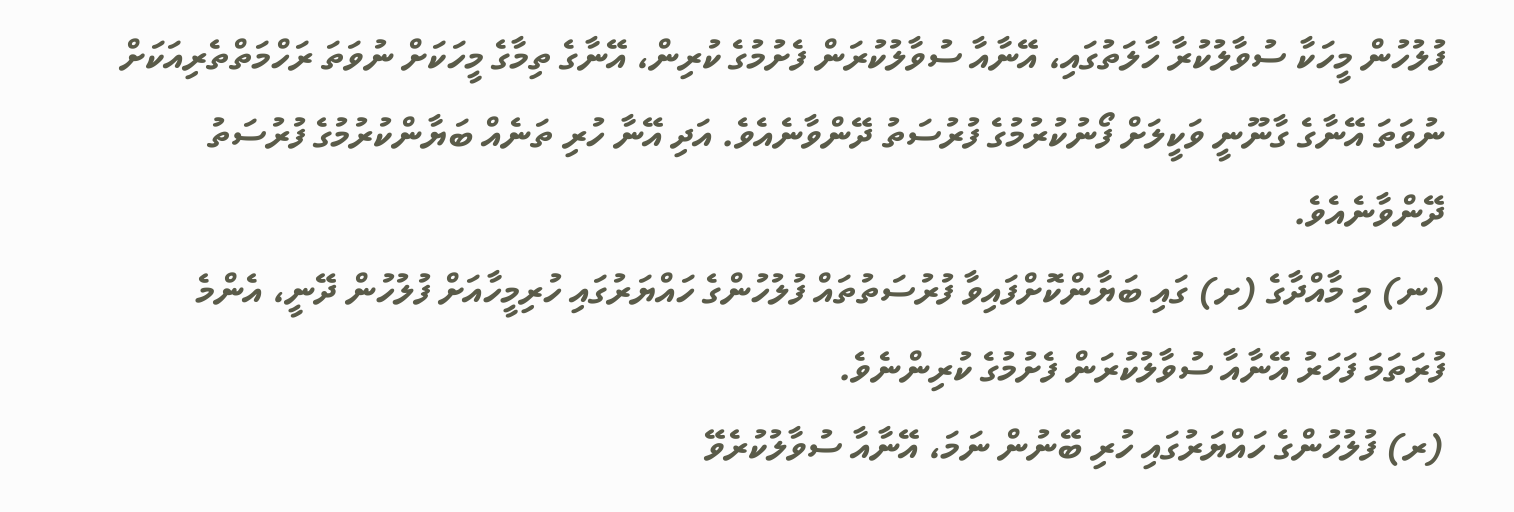ފުލުހުން މީހަކާ ސުވާލުކުރާ ހާލަތުގައި، އޭނާއާ ސުވާލުކުރަން ފެށުމުގެ ކުރިން، އޭނާގެ ތިމާގެ މީހަކަށް ނުވަތަ ރަހްމަތްތެރިއަކަށް ނުވަތަ އޭނާގެ ގާނޫނީ ވަކީލަށް ފޯނުކުރުމުގެ ފުރުސަތު ދޭންވާނެއެވެ. އަދި އޭނާ ހުރި ތަނެއް ބަޔާންކުރުމުގެ ފުރުސަތު ދޭންވާނެއެވެ.
(ނ) މި މާއްދާގެ (ށ) ގައި ބަޔާންކޮށްފައިވާ ފުރުސަތުތައް ފުލުހުންގެ ހައްޔަރުގައި ހުރިމީހާއަށް ފުލުހުން ދޭނީ، އެންމެ ފުރަތަމަ ފަހަރު އޭނާއާ ސުވާލުކުރަން ފެށުމުގެ ކުރިންނެވެ.
(ރ) ފުލުހުންގެ ހައްޔަރުގައި ހުރި ބޭނުން ނަމަ، އޭނާއާ ސުވާލުކުރެވޭ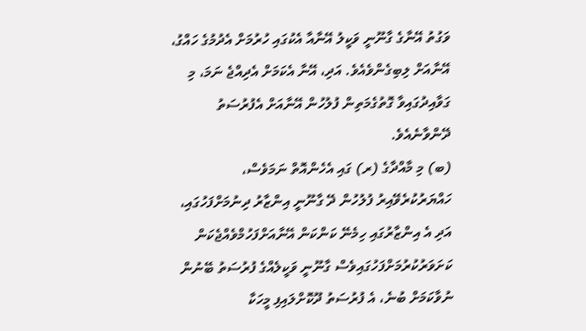ވަގުތު އޭނާގެ ގާނޫނީ ވަކީލު އޭނާއާ އެކުގައި ހުރުމަށް އެދުމުގެ ހައްގު، އޭނާއަށް ލިބިގެންވެއެވެ. އަދި، އޭނާ އެކަމަށް އެދިއްޖެ ނަމަ، މި ގަވާއިދުގައިވާ ގޮތުގެމަތިން ފުލުހުން އޭނާއަށް އެފުރުސަތު ދޭންވާނެއެވެ.
(ބ) މި މާއްދާގެ (ރ) ގައި އެހެންއޮތް ނަމަވެސް، ހައްޔަރުކުރެވޭއިރު ފުލުހުން ދޭ ގާނޫނީ އިންޒާރު ދިނުމަށްފަހުގައި، އަދި އެ އިންޒާރުގައި ހިމެނޭ ކަންކަން އޭނާއަށްފަހުމްވެއްޖެކަން ކަށަވަރުކުރުމަށްފަހުގައިވެސް ގާނޫނީ ވަކީލެއްގެ ފުރުސަތު ބޭނުން ނުވާކަމަށް ބުނެ، އެ ފުރުސަތު ދޫކޮށްލައިފި މީހަކާ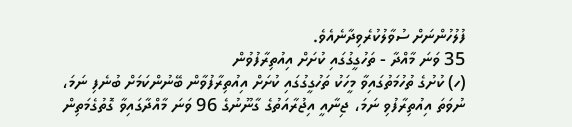ފުލުހުންނަށް ސުވާލުކުރެވިދާނެއެވެ.
35 ވަނަ މާއްދާ - ތަހުގީގުގައި ކުށަށް އިއުތިރާފުވުން
(ހ) ކުށުގެ ތުހުމަތުގައިވާ މީހަކު ތަހުގީގުގައި ކުށަށް އިއުތިރާފުވާން ބޭނުންކަމަށް ބުނެފި ނަމަ، ނުވަތަ އިއުތިރާފުވި ނަމަ، ޖިނާއީ އިޖުރާއަތުގެ ގާނޫނުގެ 96 ވަނަ މާއްދާގައިވާ ގޮތުގެމަތިން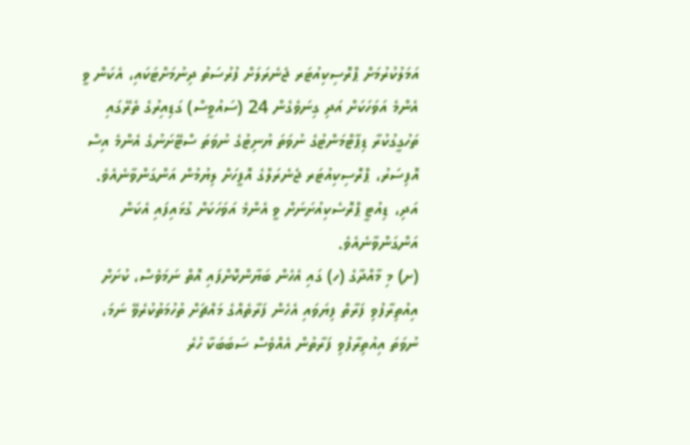އަމަލުކުރުމަށް ޕްރޮސިކިއުޓަރ ޖެނެރަލަށް ފުރުސަތު ދިނުމަށްޓަކައި، އެކަން ވީ އެންމެ އަވަހަކަށް އަދި ގިނަވެގެން 24 (ސައުވީސް) ގަޑިއިރުގެ ތެރޭގައި ތަހުގީގުކުރާ ޑިޕާޓްމަންޓުގެ ނުވަތަ ޔުނިޓުގެ ނުވަތަ ސްޓޭށަނުގެ އެންމެ އިސް އޮފިސަރު، ޕްރޮސިކިއުޓަރ ޖެނެރަލްގެ އޮފީހަށް ލިޔުމުން އަންގަންވާނެއެވެ. އަދި، ޑިއުޓީ ޕްރޮސެކިއުށަނަށް ވީ އެންމެ އަވަހަކަށް ގުޅައިފައި އެކަން އަންގަންވާނެއެވެ.
(ށ) މި މާއްދާގެ (ހ) ގައި އެހެން ބަޔާންކޮށްފައި އޮތް ނަމަވެސް، ކުށަށް އިއުތިރާފުވި ފަރާތް ފިޔަވައި އެހެން ފަރާތެއްގެ މައްޗަށް ތުހުމަތުކުރެވޭ ނަމަ، ނުވަތަ އިއުތިރާފުވި ފަރާތުން އެއްވެސް ސަބަބަކާ ހުރެ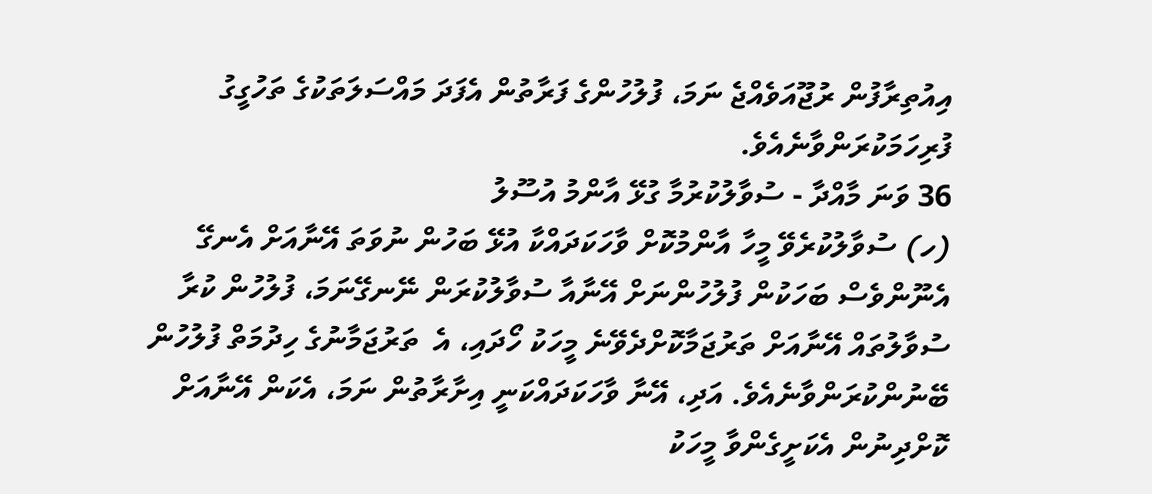އިއުތިރާފުން ރުޖޫއަވެއްޖެ ނަމަ، ފުލުހުންގެ ފަރާތުން އެފަދަ މައްސަލަތަކުގެ ތަހުގީގު ފުރިހަމަކުރަންވާނެއެވެ.
36 ވަނަ މާއްދާ - ސުވާލުކުރުމާ ގުޅޭ އާންމު އުސޫލު
(ހ) ސުވާލުކުރެވޭ މީހާ އާންމުކޮށް ވާހަކަދައްކާ އުޅޭ ބަހުން ނުވަތަ އޭނާއަށް އެނގޭ އެނޫންވެސް ބަހަކުން ފުލުހުންނަށް އޭނާއާ ސުވާލުކުރަން ނޭނގޭނަމަ، ފުލުހުން ކުރާ ސުވާލުތައް އޭނާއަށް ތަރުޖަމާކޮށްދެވޭނެ މީހަކު ހޯދައި، އެ  ތަރުޖަމާނުގެ ހިދުމަތް ފުލުހުން ބޭނުންކުރަންވާނެއެވެ. އަދި، އޭނާ ވާހަކަދައްކަނީ އިށާރާތުން ނަމަ، އެކަން އޭނާއަށް ކޮށްދިނުން އެކަށީގެންވާ މީހަކު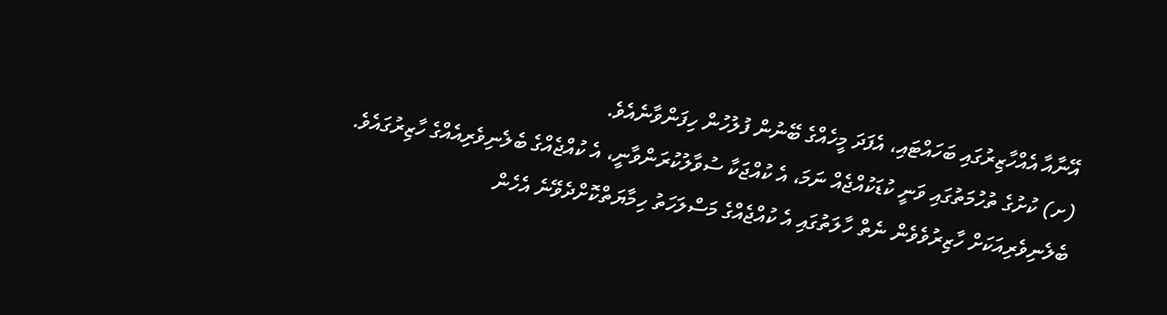އޭނާއާ އެއްހާޒިރުގައި ބަހައްޓައި، އެފަދަ މީހެއްގެ ބޭނުން ފުލުހުން ހިފަންވާނެއެވެ.
(ށ) ކުށުގެ ތުހުމަތުގައި ވަނީ ކުޑަކުއްޖެއް ނަމަ، އެ ކުއްޖަކާ ސުވާލުކުރަންވާނީ، އެ ކުއްޖެއްގެ ބެލެނިވެރިއެއްގެ ހާޒިރުގައެވެ. ބެލެނިވެރިއަކަށް ހާޒިރުވެވެން ނެތް ހާލަތުގައި އެ ކުއްޖެއްގެ މަސްލަހަތު ހިމާޔަތްކޮށްދެވޭނެ އެހެން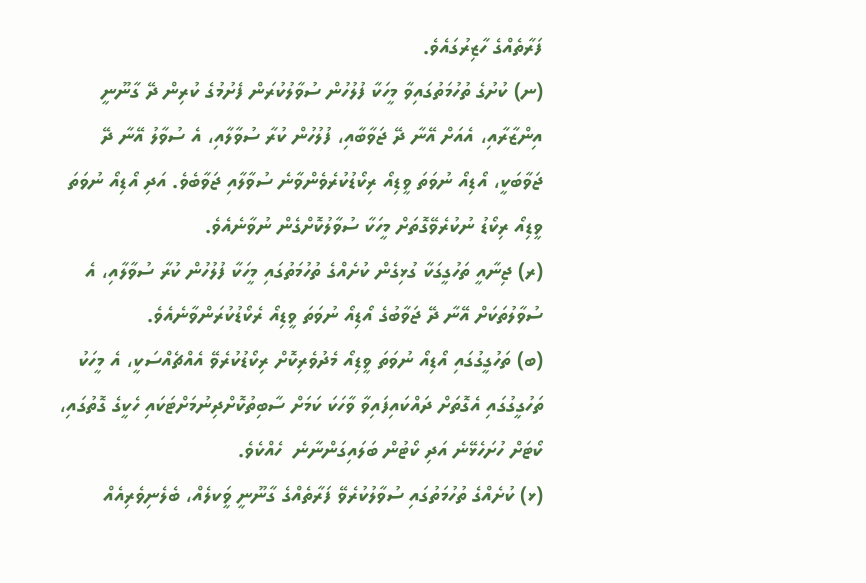ފަރާތެއްގެ ހާޒިރުގައެވެ.
(ނ) ކުށުގެ ތުހުމަތުގައިވާ މީހަކާ ފުލުހުން ސުވާލުކުރަން ފެށުމުގެ ކުރިން ދޭ ގާނޫނީ އިންޒާރާއި، އެއަށް އޭނާ ދޭ ޖަވާބާއި، ފުލުހުން ކުރާ ސުވާލާއި، އެ ސުވާލު އޭނާ ދޭ ޖަވާބަކީ، އޯޑިއޯ ނުވަތަ ވީޑިއޯ ރިކޯޑުކުރެވެންވާނެ ސުވާލާއި ޖަވާބެވެ. އަދި އޯޑިއޯ ނުވަތަ ވީޑިއޯ ރިކޯޑު ނުކުރެވޭގޮތަށް މީހަކާ ސުވާލުކޮށްގެން ނުވާނެއެވެ.
(ރ) ޖިނާއީ ތަހުގީގަކާ ގުޅިގެން ކުށެއްގެ ތުހުމަތުގައި މީހަކާ ފުލުހުން ކުރާ ސުވާލާއި، އެ ސުވާލުތަކަށް އޭނާ ދޭ ޖަވާބުގެ އޯޑިއޯ ނުވަތަ ވީޑިއޯ ރެކޯޑުކުރަންވާނެއެވެ.
(ބ) ތަހުގީގުގައި އޯޑިއޯ ނުވަތަ ވީޑިއޯ މެދުވެރިކޮށް ރިކޯޑުކުރެވޭ އެއްޗެއްސަކީ، އެ މީހަކު ތަހުގީގުގައި އެގޮތަށް ދައްކައިފައިވާ ވާހަކަ ކަމަށް ސާބިތުކޮށްދިނުމަށްޓަކައި ހެކީގެ ގޮތުގައި، ކޯޓަށް ހުށަހެޅޭނެ އަދި ކޯޓުން ބަލައިގަންނާނެ  ހެއްކެވެ.
(ޅ) ކުށެއްގެ ތުހުމަތުގައި ސުވާލުކުރެވޭ ފަރާތެއްގެ ގާނޫނީ ވީަކލެއް، ބެލެނިވެރިއެއް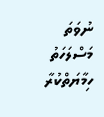ނުވަތަ މަސްލަހަތު ހިމާޔަތްކުރާ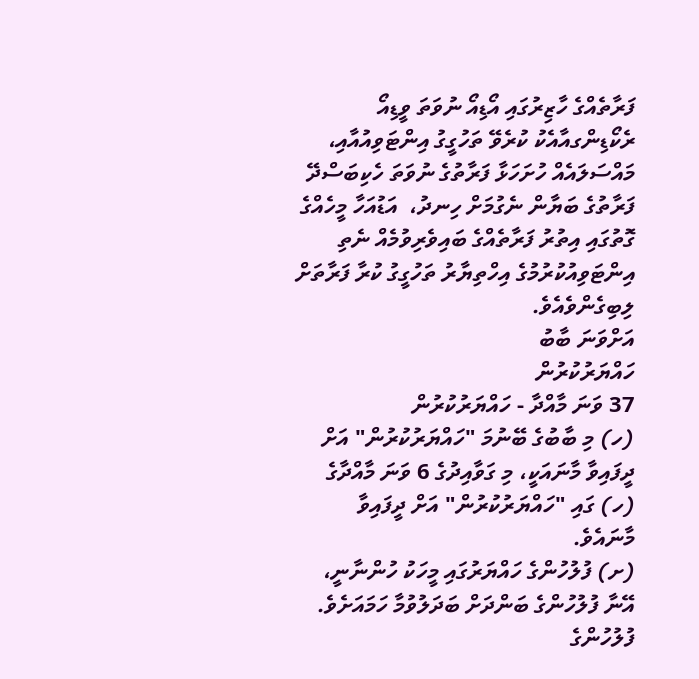ފަރާތެއްގެ ހާޒިރުގައި އޯޑިއޯ ނުވަތަ ވީޑިއޯ ރެކޯޑިންގއާއެކު ކުރެވޭ ތަހުގީގު އިންޓަވިއުއާއި، މައްސަލައެއް ހުށަހަޅާ ފަރާތުގެ ނުވަތަ ހެކިބަސްދޭ ފަރާތުގެ ބަޔާން ނެގުމަށް ހިނދު،  އަޑުއަހާ މީހެއްގެ ގޮތުގައި އިތުރު ފަރާތެއްގެ ބައިވެރިވުމެއް ނެތި އިންޓަވިއުކުރުމުގެ އިހްތިޔާރު ތަހުގީގު ކުރާ ފަރާތަށް ލިބިގެންވެއެވެ.
އަށްވަނަ ބާބު
ހައްޔަރުކުރުން
37 ވަނަ މާއްދާ - ހައްޔަރުކުރުން
(ހ) މި ބާބުގެ ބޭނުމަ "ހައްޔަރުކުރުން" އަށް ދީފައިވާ މާނައަކީ، މި ގަވާއިދުގެ 6 ވަނަ މާއްދާގެ (ހ) ގައި "ހައްޔަރުކުރުން" އަށް ދީފައިވާ މާނައެވެ.
(ށ) ފުލުހުންގެ ހައްޔަރުގައި މީހަކު ހުންނާނީ، އޭނާ ފުލުހުންގެ ބަންދަށް ބަދަލުވުމާ ހަމައަށެވެ. ފުލުހުންގެ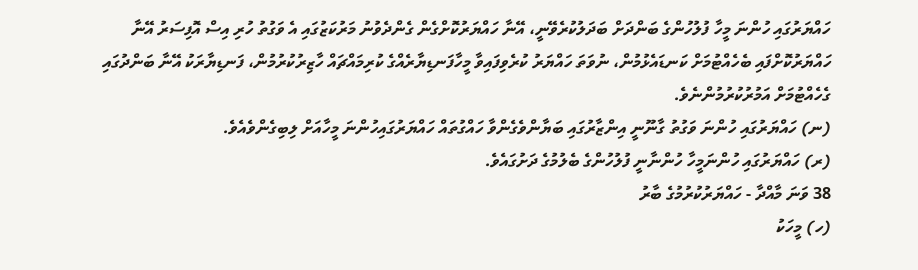ހައްޔަރުގައި ހުންނަ މީހާ ފުލުހުންގެ ބަންދަށް ބަދަލުކުރެވޭނީ، އޭނާ ހައްޔަރުކޮށްގެން ގެންދެވުނު މަރުކަޒުގައި އެ ވަގުތު ހުރި އިސް އޮފިސަރު އޭނާ ހައްޔަރުކޮށްފައި ބެހެއްޓުމަށް ކަނޑައެޅުމުން، ނުވަތަ ހައްޔަރު ކުރެވިފައިވާ މީހާފަނޑިޔާރެއްގެ ކުރިމައްޗައް ހާޒިރުކުރުމުން، ފަނޑިޔާރަކު އޭނާ ބަންދުގައި ގެހެއްޓުމަށް އަމުރުކުރުމުންނެވެ.
(ނ) ހައްޔަރުގައި ހުންނަ ވަގުތު ގާނޫނީ އިންޒާރުގައި ބަޔާންވެގެންވާ ހައްގުތައް ހައްޔަރުގައިހުންނަ މީހާއަށް ލިބިގެންވެއެވެ.
(ރ) ހައްޔަރުގައި ހުންނަމީހާ ހުންނާނީ ފުލުހުންގެ ބެލުމުގެ ދަށުގައެވެ.
38 ވަނަ މާއްދާ - ހައްޔަރުކުރުމުގެ ބާރު
(ހ) މީހަކު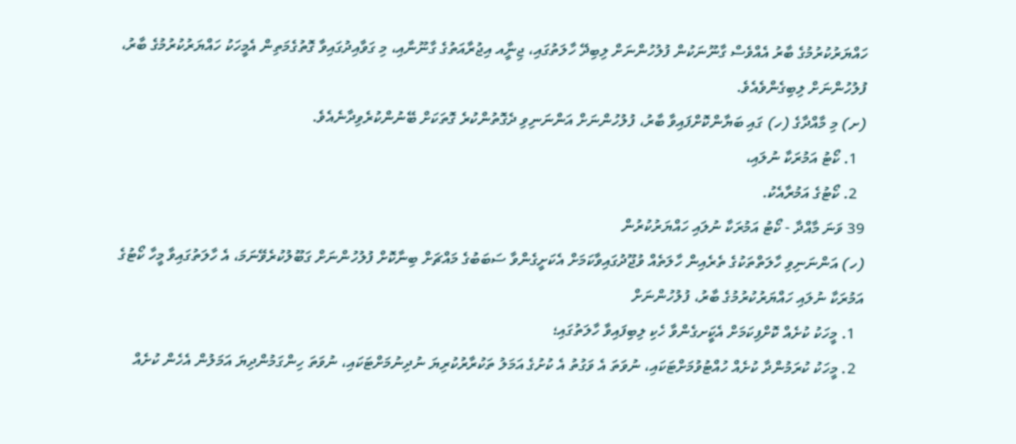ހައްޔަރުކުރުމުގެ ބާރު އެއްވެސް ގާނޫނަކުން ފުލުހުންނަށް ލިބިދޭ ހާލަތުގައި، ޖިނީާއ އިޖުރާއަތުގެ ގާނޫނާއި، މި ގަވާއިދުގައިވާ ގޮތުގެމަތިން އެމީހަކު ހައްޔަރުކުރުމުގެ ބާރު، ފުލުހުންނަށް ލިބިގެންވެއެވެ.
(ށ) މި މާއްދާގެ (ހ) ގައި ބަޔާންކޮށްފައިވާ ބާރު، ފުލުހުންނަށް އަންނަނިވި ދެގޮތުންކުރެ ގޮތަކަށް ބޭނުންކުރެވިދާނެއެވެ.
  1. ކޯޓު އަމުރަކާ ނުލައި،
  2. ކޯޓުގެ އަމުރާއެކު.
39 ވަނަ މާއްދާ - ކޯޓު އަމުރަކާ ނުލައި ހައްޔަރުކުރުން
(ހ) އަންނަނިވި ހާލަތްތަކުގެ ތެރެއިން ހާލަތެއް ވުޖޫދުގައިވާކަމަށް އެކަށީގެންވާ ސަބަބުގެ މައްޗަށް ބިނާކޮށް ފުލުހުންނަށް ގަބޫލުކުރެވޭނަމަ، އެ ހާލަތުގައިވާ މީހާ ކޯޓުގެ އަމުރަކާ ނުލައި ހައްޔަރުކުރުމުގެ ބާރު، ފުލުހުންނަށް
  1. މީހަކު ކުށެއް ކޮށްފިކަމަށް އެކީަށގެންވާ ހެކި ލިބިފައިވާ ހާލަތުގައި؛
  2. މީހަކު ކުރަމުންދާ ކުށެއް ހުއްޓުވުމަށްޓަކައި، ނުވަތަ އެ ވަގުތު އެ ކުށުގެ އަމަލު ތަކުރާރުކުރިޔަ ނުދިނުމަށްޓަކައި، ނުވަތަ ހިންގަމުންދިޔަ އަމަލުން އެހެން ކުށެއް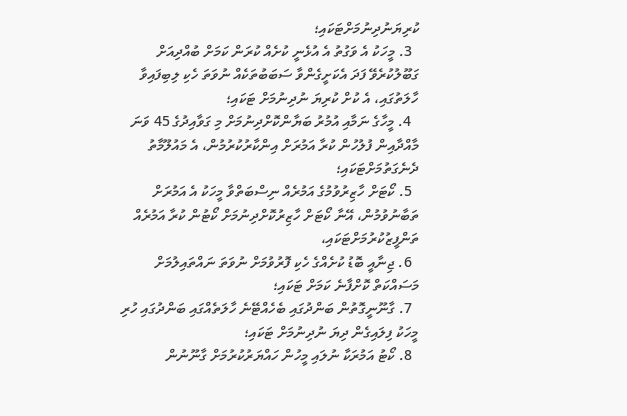ކުރިޔަނުދިނުމަށްޓަކައި؛
  3. މީހަކު އެ ވަގުތު އެ އުޅެނީ ކުށެއް ކުރަން ކަމަށް ބުއްދިއަށް ގަބޫލުކުރެވޭ ފަދަ އެކަށީގެންވާ ސަބަބުތަކެއް ނުވަތަ ހެކި ލިބިފައިވާ ހާލަތުގައި، އެ ކުށް ކުރިޔަ ނުދިނުމަށް ޓަކައި؛
  4. މީހާގެ ނަމާއި އުމުރު ބަޔާންކޮށްދިނުމަށް މި ގަވާއިދުގެ 45 ވަނަ މާއްދާއިން ފުލުހުން ކުރާ އަމުރަށް އިންކާރުކުރުމުން، އެ މައުލޫމާތު ދެނެގަތުމަށްޓަކައި؛
  5. ކޯޓަށް ހާޒިރުވުމުގެ އަމުރެއް ނިސްބަތްވާ މީހަކު އެ އަމުރަށް ތަބާނުވުމުން، އޭނާ ކޯޓަށް ހާޒިރުކޮށްދިނުމަށް ކޯޓުން ކުރާ އަމުރެއް ތަންފީޒުކުރުމަށްޓަކައި،
  6. ޖިނާއީ ބޮޑު ކުށެއްގެ ހެކި ފޮރުވުމަށް ނުވަތަ ނައްތައިލުމަށް މަސައްކަތް ކޮށްފާނެ ކަމަށް ޓަކައި؛
  7. ގާނޫނީގޮތުން ބަންދުގައި ބެހެއްޓޭނެ ހާލަތެއްގައި ބަންދުގައި ހުރި މީހަކު ފިލައިގެން ދިޔަ ނުދިނުމަށް ޓަކައި؛
  8. ކޯޓު އަމުރަކާ ނުލައި މީހުން ހައްޔަރުކުރުމަށް ގާނޫނުން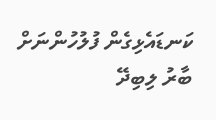ކަނޑައެޅިގެން ފުލުހުންނަށް ބާރު ލިބިދޭ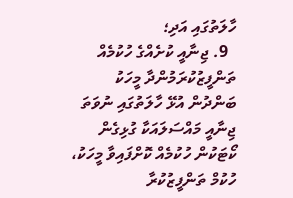ހާލަތުގައި އަދި؛
  9. ޖިނާއީ ކުށެއްގެ ހުކުމެއް ތަންފީޒުކުރަމުންދާ މީހަކު ބަންދުން އުޅޭ ހާލަތުގައި ނުވަތަ ޖިނާއީ މައްސަލައަކާ ގުޅިގެން ކޯޓަކުން ހުކުމެއް ކޮށްފައިވާ މީހަކު، ހުކުމް ތަންފީޒުކުރާ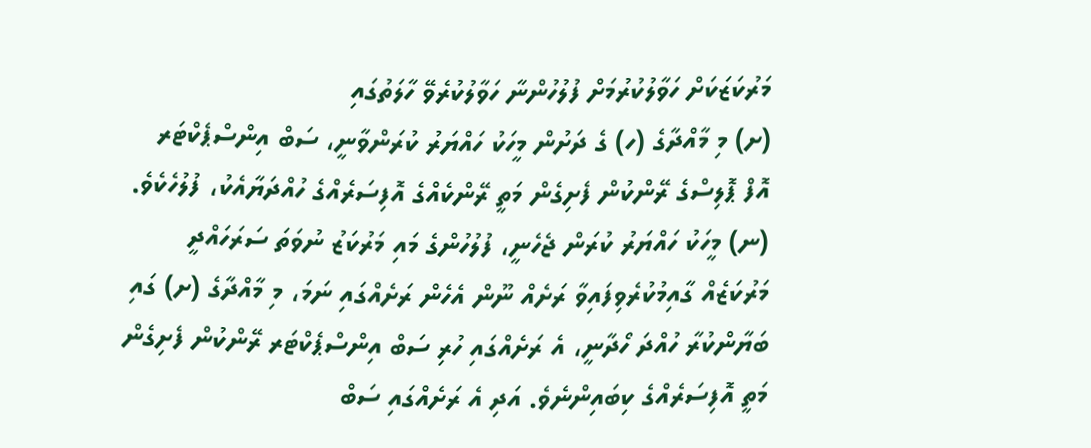މަރުކަޒަކަށް ހަވާލުކުރުމަށް ފުލުހުންނާ ހަވާލުކުރެވޭ ހާލަތުގައި
(ށ) މި މާއްދާގެ (ހ) ގެ ދަށުން މީހަކު ހައްޔަރު ކުރަންވާނީ، ސަބް އިންސްޕެކްޓަރ އޮފް ޕޮލިސްގެ ރޭންކުން ފެށިގެން މަތީ ރޭންކެއްގެ އޮފިސަރެއްގެ ހުއްދަޔާއެކު، ފުލުހެކެވެ.
(ނ) މީހަކު ހައްޔަރު ކުރަން ޖެހެނީ، ފުލުހުންގެ މައި މަރުކަޒު ނުވަތަ ސަރަހައްދީ މަރުކަޒެއް ގާއިމުކުރެވިފައިވާ ރަށެއް ނޫން އެހެން ރަށެއްގައި ނަމަ، މި މާއްދާގެ (ށ) ގައި ބަޔާންކުރާ ހުއްދަ ހޯދާނީ، އެ ރަށެއްގައި ހުރި ސަބް އިންސްޕެކްޓަރ ރޭންކުން ފެށިގެން މަތީ އޮފިސަރެއްގެ ކިބައިންނެވެ. އަދި އެ ރަށެއްގައި ސަބް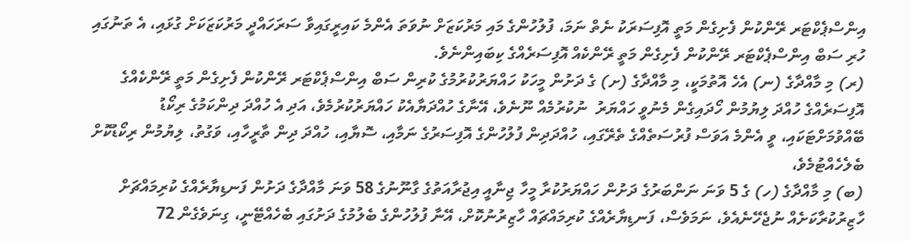އިންސްޕެކްޓަރ ރޭންކުން ފެށިގެން މަތީ އޮފިސަރަކު ނެތް ނަމަ، ފުލުހުންގެ މައި މަރުކަޒަށް ނުވަތަ އެންމެ ކައިރީގައިވާ ސަރަހައްދީ މަރުކަޒަކަށް ގުޅައި، އެ ތަނުގައި ހުރި ސަބް އިންސްޕެކްޓަރ ރޭންކުން ފެށިގެން މަތީ ރޭންކެއް އޮފިސަރެއްގެ ކިބައިންނެވެ.
(ރ) މި މާއްދާގެ (ނ) އެހެ އޮތުމަކީ، މި މާއްދާގެ (ށ) ގެ ދަށުން މީހަކު ހައްޔަރުކުރުމުގެ ކުރިން ސަބް އިންސްޕެކްޓަރ ރޭންކުން ފެށިގެން މަތީ ރޭންކެއްގެ އޮފިސަރެއްގެ ހުއްދަ ލިޔުމުން ހޯދައިގެން މެނުވީ ހައްޔަރު  ނުކުރުމެއް ނޫނެވެ، އޭނާގެ ހުއްދަޔާއެކު ހައްޔަރުކުރުމެވެ، އަދި އެ ހުއްދަ ދިންކަމުގެ ރިކޯޑު ބޭއްވުމަށްޓަކައި، ވީ އެންމެ އަވަސް ފުރުސަތެއްގެ ތެރޭގައި، ހުއްދަދިން ފުލުހުންގެ އޮފިސަރުގެ ނަމާއި، ސޮޔާއި، ހުއްދަ ދިން ތާރީހާއި، ވަގުތު، ލިޔުމުން ރިކޯޑުކޮށް ބެލެހެއްޓުމެވެ،
(ބ) މި މާއްދާގެ (ހ) ގެ 5 ވަނަ ނަންބަރުގެ ދަށުން ހައްޔަރުކުރާ މީހާ ޖިނާއީ އިޖުރާއަތުގެ ގާނޫނުގެ 58 ވަނަ މާއްދާގެ ދަށުން ފަނޑިޔާރެއްގެ ކުރިމައްޗަށް ހާޒިރުކުރާކަށެއް ނުޖެހޭނެއެވެ، ނަމަވެސް، ފަނޑިޔާރެއްގެ ކުރިމައްޗައް ހާޒިރުނުކޮށް، އޭނާ ފުލުހުންގެ ބެލުމުގެ ދަށުގައި ބެހެއްޓޭނީ، ގިނަވެގެން 72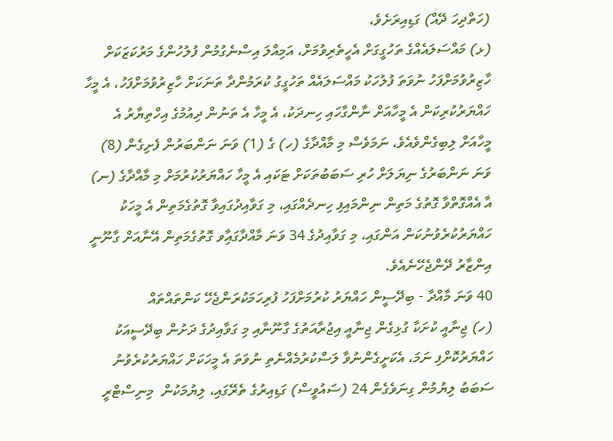(ހަތްދިހަ ދޭއް) ގަޑިއިރަށެވެ،
(ޅ) މައްސަލައެއްގެ ތަހުގީގަށް އެހީތެރިވުމަށް، އަމިއްލަ އިސްނެގުމުން ފުލުހުންގެ މަރުކަޒަކަށް ހާޒިރުވުމަށްފަހު ނުވަތަ ފުލުހަކު މައްސަލައެއް ތަހުގީގު ކުރަމުންދާ ތަނަކަށް ހާޒިރުވުމަށްފަހު، އެ މީހާ ހައްޔަރުކުރިކަން އެ މީހާއަށް ނާންގާހައި ހިނދަކު، އެ މީހާ އެ ތަނުން ދިއުމުގެ އިހްތިޔާރު އެ މީހާއަށް ލިބިގެންވެއެވެ، ނަމަވެސް މި މާއްދާގެ (ހ) ގެ (1) ވަނަ ނަންބަރުން ފެށިގެން (8) ވަނަ ނަންބަރުގެ ނިޔަލަށް ހުރި ސަބަބުތަކަށް ޓަކައި އެ މީހާ ހައްޔަރުކުރުމަށް މި މާއްދާގެ (ނ) އާ އެއްގޮތްވާ ގޮތުގެ މަތިން ނިންމައިފި ހިނދެއްގައި، މި ގަވާއިދުގައިވާ ގޮތުގެމަތިން އެ މީހަކު ހައްޔަރުކުރެވުނުކަން އަންގައި، މި ގަވާއިދުގެ 34 ވަނަ މާއްދާގައާިވ ގޮތުގެމަތިން އޭނާއަށް ގާނޫނީ އިންޒާރު ދޭންޖެހޭނެއެވެ.
40 ވަނަ މާއްދާ - ބިދޭސީން ހައްޔަރު ކުރުމަށްފަހު ފުރިހަމަކުރަންޖެހޭ ކަންތައްތައް
(ހ) ޖިނާއީ ކުށަކާ ގުޅިގެން ޖިނާއީ އިޖުރާއަތުގެ ގާނޫނާއި މި ގަވާއިދުގެ ދަށުން ބިދޭސީއަކު ހައްޔަރުކޮށްފި ނަމަ، އެކަށީގެންނުވާ ލަސްކުރުމެއްނެތި ނުވަތަ އެ މީހަކަށް ހައްޔަރުކުރެވުނު ސަބަބު ލިޔުމުން ގިނަވެގެން 24 (ސައުވީސް) ގަޑިއިރުގެ ތެރޭގައި، ލިޔުމަކުން  މިނިސްޓްރީ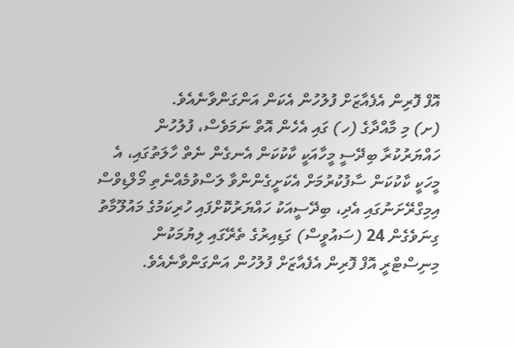އޮފް ފޮރިން އެފެއާޒަށް ފުލުހުން އެކަން އަންގަންވާނެއެވެ.
(ށ) މި މާއްދާގެ (ހ) ގައި އެހެން އޮތް ނަމަވެސް، ފުލުހުން ހައްޔަރުކުރާ ބިދޭސީ މީހާއަކީ ކާކުކަން އެނގެން ނެތް ހާލަތުގައި، އެ މީހަކީ ކާކުކަން ސާފުކުރުމަށް އެކަށީގެންންވާ ލަސްވުމެއްނެތި މޯލްޑިވްސް އިމިގްރޭށަނުގައި އެދި، ބިދޭސީއަކު ހައްޔަރުކޮށްފައި ހުރިކަމުގެ މައުލޫމާތު ގިނަވެގެން 24 (ސައުވީސް) ގަޑިއިރުގެ ތެރޭގައި ލިޔުމަކުން މިނިސްޓްރީ އޮފް ފޮރިން އެފެއާޒަށް ފުލުހުން އަންގަންވާނެއެވެ.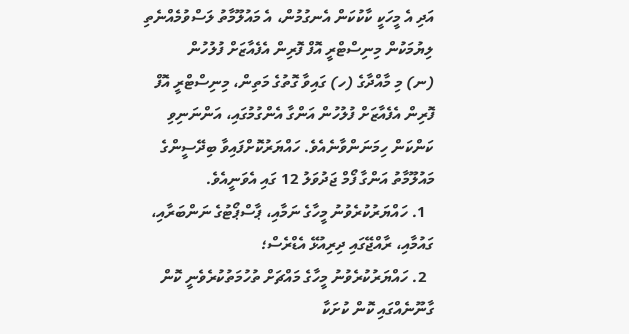އަދި އެ މީހަކީ ކާކުކަން އެނގުމުން، އެ މައުލޫމާތު ލަސްވުމެއްނެތި ލިޔުމަކުން މިނިސްޓްރީ އޮފް ފޮރިން އެފެއާޒަށް ފުލުހުން
(ނ) މި މާއްދާގެ (ހ) ގައިވާ ގޮތުގެ މަތިން، މިނިސްޓްރީ އޮފް ފޮރިން އެފެއާޒަށް ފުލުހުން އަންގާ އެންގުމުގައި، އަންނަނިވި ކަންކަން ހިމަނަންވާނެއެވެ. ހައްޔަރުކޮށްފައިވާ ބިދޭސީންގެ މައުލޫމާތު އަންގާ ފޯމް ޖަދުވަލު 12 ގައި އެވަނީއެވެ.
  1. ހައްޔަރުކުރެވުނު މީހާގެ ނަމާއި، ޕާސްޕޯޓުގެ ނަންބަރާއި، ގައުމާއި، ރާއްޖޭގައި ދިރިއުޅޭ އެޑްރެސް؛
  2. ހައްޔަރުކުރެވުނު މީހާގެ މައްޗަށް ތުހުމަތުކުރެވެނީ ކޮން ގާނޫނެއްގައި ކޮން ކުށަކާ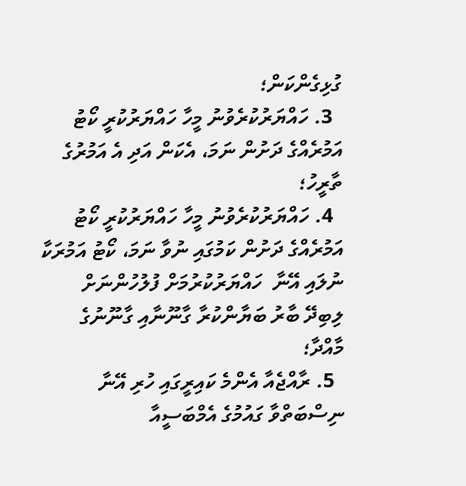ގުޅިގެންކަން؛
  3. ހައްޔަރުކުރެވުނު މީހާ ހައްޔަރުކުރީ ކޯޓު އަމުރެއްގެ ދަށުން ނަމަ، އެކަން އަދި އެ އަމުރުގެ ތާރީހު؛
  4. ހައްޔަރުކުރެވުނު މީހާ ހައްޔަރުކުރީ ކޯޓު އަމުރެއްގެ ދަށުން ކަމުގައި ނުވާ ނަމަ، ކޯޓު އަމުރަކާ ނުލައި އޭނާ  ހައްޔަރުކުރުމަށް ފުލުހުންނަށް ލިބިދޭ ބާރު ބަޔާންކުރާ ގާނޫނާއި ގާނޫނުގެ މާއްދާ؛
  5. ރާއްޖެއާ އެންމެ ކައިރީގައި ހުރި އޭނާ ނިސްބަތްވާ ގައުމުގެ އެމްބަސީއާ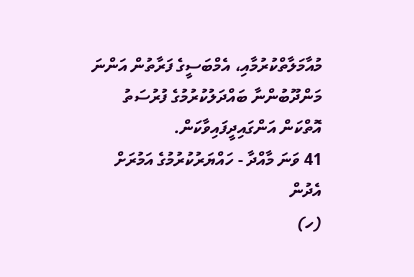މުއާމަލާތްކުރުމާއި، އެމްބަސީގެ ފަރާތުން އަންނަ މަންދޫބުންނާ ބައްދަލުކުރުމުގެ ފުރުސަތު އޮތްކަން އަންގައިދީފައިވާކަން.
41 ވަނަ މާއްދާ - ހައްޔަރުކުރުމުގެ އަމުރަށް އެދުން
(ހ)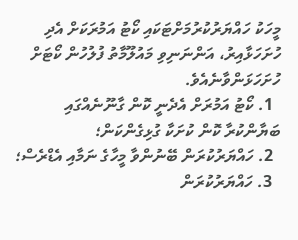މީހަކު ހައްޔަރުކުރުމަށްޓަކައި ކޯޓު އަމުރަކަށް އެދި ހުށަހަޅާއިރު، އަންނަނިވި މައުލޫމާތު ފުލުހުން ކޯޓަށް ހުށަހަޅަންވާނެއެވެ.
  1. ކޯޓު އަމުރަށް އެދެނީ ކޮން ގާނޫނެއްގައި ބަޔާންކުރާ ކޮން ކުށަކާ ގުޅިގެންކަން؛
  2. ހައްޔަރުކުރަން ބޭނުންވާ މީހާގެ ނަމާއި އެޑްރެސް؛
  3. ހައްޔަރުކުރަން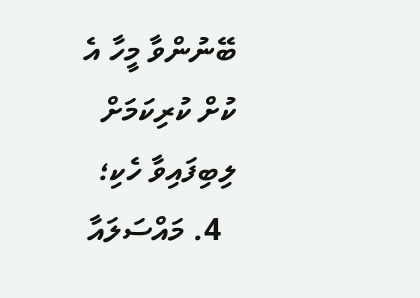ބޭނުންވާ މީހާ އެ ކުށް ކުރިކަމަށް ލިބިފައިވާ ހެކި؛
  4. މައްސަލައާ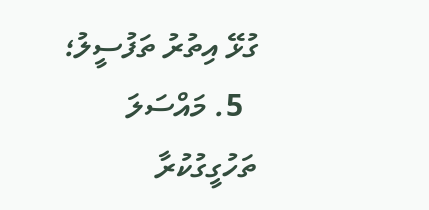ގުޅޭ އިތުރު ތަފުސީލު؛
  5. މައްސަލަ ތަހުގީގުކުރާ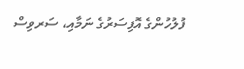ފުލުހުންގެ އޮފިސަރުގެ ނަމާއި، ސަރވިސް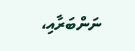ނަންބަރާއި،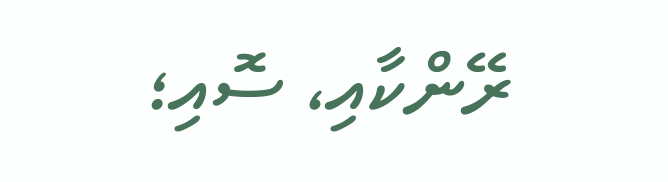ރޭންކާއި، ސޮއި؛